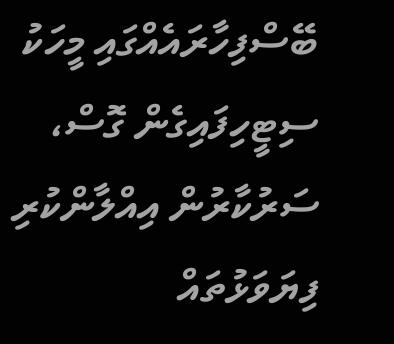ބޭސްފިހާރައެއްގައި މީހަކު ސިޓީހިފައިގެން ގޮސް، ސަރުކާރުން އިއްލާންކުރި ފިޔަވަޅުތައް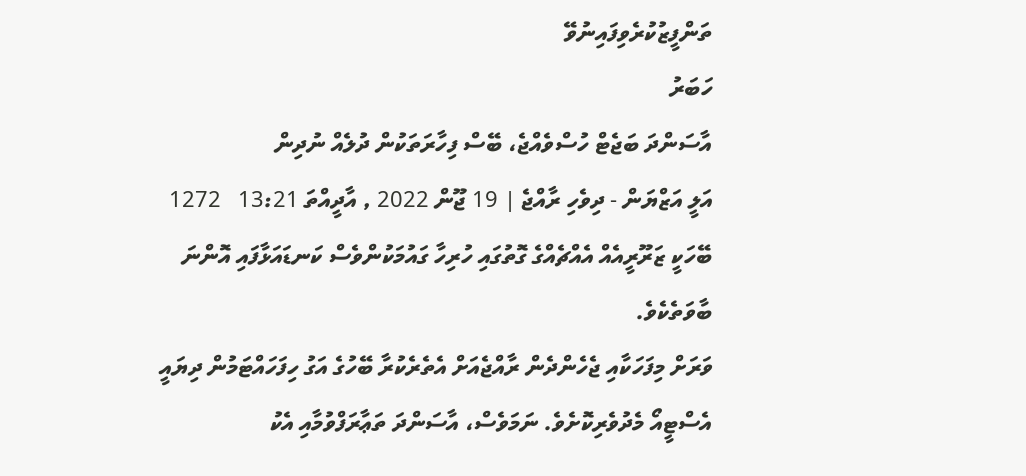ތަންފީޒުކުރެވިފައިނުވޭ
ހަބަރު
އާސަންދަ ބަޖެޓް ހުސްވެއްޖެ، ބޭސް ފިހާރަތަކުން ދުލެއް ނުދިން
އަލީ އަޒްޔަން - ދިވެހި ރާއްޖެ | 19 ޖޫން 2022 , އާދީއްތަ 13:21   1272
ބޭހަކީ ޒަރޫރީއެއް އެއްޗެއްގެ ގޮތުގައި ހުރިހާ ގައުމަކުންވެސް ކަނޑައަޅާފައި އޮންނަ ބާވަތެކެވެ.
ވަރަށް މިފަހަކާއި ޖެހެންދެން ރާއްޖެއަށް އެތެރެކުރާ ބޭހުގެ އަގު ހިފަހައްޓަމުން ދިޔައީ އެސްޓީއޯ މެދުވެރިކޮށެވެ. ނަމަވެސް، އާސަންދަ ތަޢާރަފްވުމާއި އެކު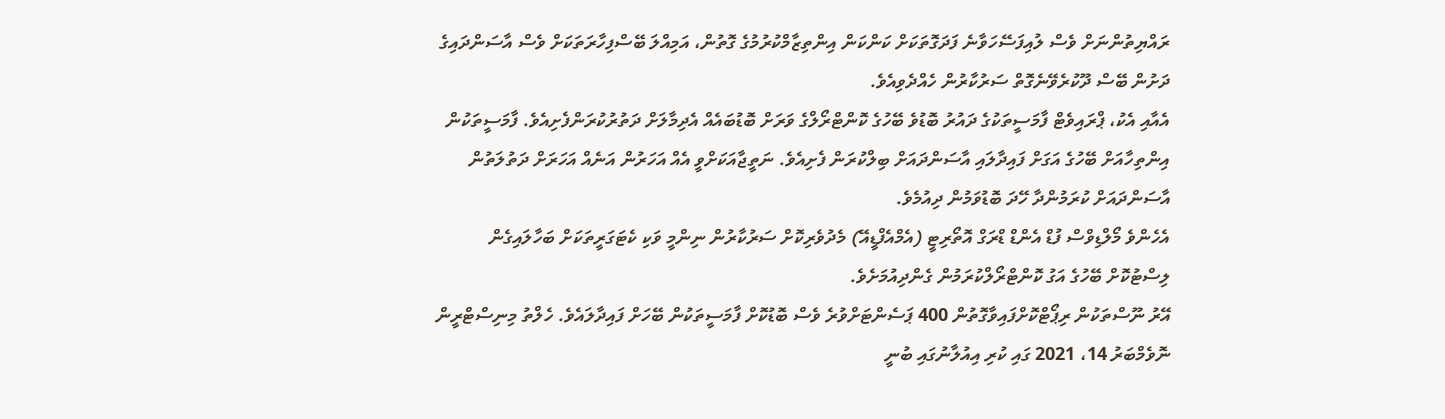ރައްޔިތުންނަށް ވެސް ލުއިފަސޭހަވާނެ ފަދަގޮތަކަށް ކަންކަން އިންތިޒާމްކުރުމުގެ ގޮތުން، އަމިއްލަ ބޭސްފިހާރަތަކަށް ވެސް އާސަންދައިގެ ދަށުން ބޭސް ދޫކުރެވޭނެގޮތް ސަރުކާރުން ހެއްދެވިއެވެ.
އެއާއި އެކު، ޕްރައިވެޓް ފާމަސީތަކުގެ ދައުރު ބޮޑުވެ ބޭހުގެ ކޮންޓްރޯލްގެ ވަރަށް ބޮޑުބައެއް އެދިމާލަށް ދަތުރުކުރަންފެށިއެވެ. ފާމަސީތަކުން އިންތިހާއަށް ބޭހުގެ އަގަށް ފައިދާލައި އާސަންދައަށް ބިލްކުރަން ފެށިއެވެ. ނަތީޖާއަކަށްވީ އެއް އަހަރުން އަނެއް އަހަރަށް ދަތުލަތުން އާސަންދައަށް ކުރަމުންދާ ހޭދަ ބޮޑުވަމުން ދިއުމެވެ.
އެހެންވެ މޯލްޑިވްސް ފުޑް އެންޑް ޑްރަގް އޮތޯރިޓީ (އެމްއެފްޑީއޭ) މެދުވެރިކޮށް ސަރުކާރުން ނިންމީ ވަކި ކެޓަގަރީތަކަށް ބަހާލައިގެން ލިސްޓުކޮށް ބޭހުގެ އަގު ކޮންޓްރޯލްކުރަމުން ގެންދިއުމަށެވެ.
އޭރު ނޫސްތަކުން ރިޕޯޓްކޮށްފައިވާގޮތުން 400 ޕަސެންޓަށްވުރެ ވެސް ބޮޑުކޮށް ފާމަސީތަކުން ބޭހަށް ފައިދާލައެވެ. ހެލްތު މިނިސްޓްރީން ނޮވެމްބަރު 14، 2021 ގައި ކުރި އިއުލާނުގައި ބުނީ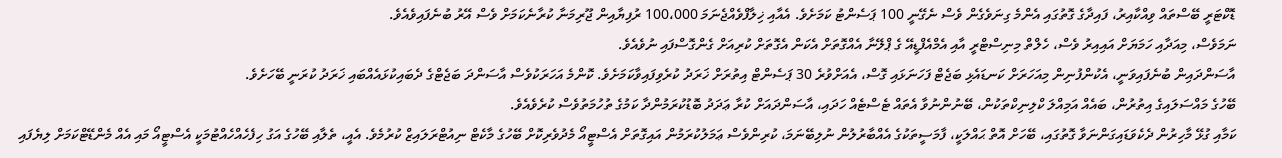ޑޮކްޓަރީ ބޭސްތައް ވިއްކާއިރު، ފައިދާގެ ގޮތުގައި އެންމެ ގިނަވެގެން ވެސް ނެގޭނީ 100 ޕަސެންޓު ކަމަށެވެ. އެއާއި ޚިލާފްވެއްޖެނަމަ 100،000 ރުފިޔާއިން ޖޫރިމަނާ ކުރާނެކަމަށް ވެސް އޭރު ބުނެފައިވެއެވެ.
ނަމަވެސް، މިއަދާއި ހަމަޔަށް އައިއިރު ވެސް، ހެލްތް މިނިސްޓްރީ އާއި އެމްއެފްޑީއޭ ގެ ޕްލޭނާ އެއްގޮތަށް އެކަން އެގޮތަށް ކުރިއަށް ގެންގޮސްފައި ނުވެއެވެ.
އާސަންދައިން ބުނެފައިވަނީ، އެކުންފުނިން މިއަހަރަށް ކަނޑައެޅި ބަޖެޓް ފަހަނަޅައި ގޮސް، އެއަށްވުރެ 30 ޕަސެންޓް އިތުރަށް ޚަރަދު ކުރެވިފައިވާކަމަށެވެ. ކޮންމެ އަހަރަކުވެސް އާސަންދަ ބަޖެޓްގެ ދެބައިކުޅައެއްބައި ޚަރަދު ކުރަނީ ބޭހަށެވެ.
ބޭހުގެ މައްސަލައިގެ އިތުރުން، ބައެއް އަމިއްލަ ކްލިނިކްތަކުން، ބޭނުންނުވާ އެތައް ޓެސްޓެއް ހަދައި، އާސަންދައަށް ކުރާ ޢަދަދު ބޮޑުކުރަމުންދާ ކަމުގެ ތުހުމަތުވެސް ކުރެވެއެވެ.
ކަމާއި ގުޅޭ މާހިރުން ދެކެވަޑައިގަންނަވާ ގޮތުގައި، ބޭހަށް އޮތް ޙައްލަކީ، ފާމަސީތަކުގެ އެއްބާރުލުން ނުލިބޭނަމަ، ކުރިންވެސް ޢަމަލުކުރަމުން އައިގޮތަށް އެސްޓީއޯ މެދުވެރިކޮށް ބޭހުގެ މާކެޓް ނިއުޓްރަލައިޒް ކުރުމެވެ. އެއީ، ތެލާއި ބޭހުގެ އަގު ހިފެހެއްހެއްޓުމަކީ އެސްޓީއޯ މައި އެއް މެންޑޭޓްކަމަށް ލިޔެފައި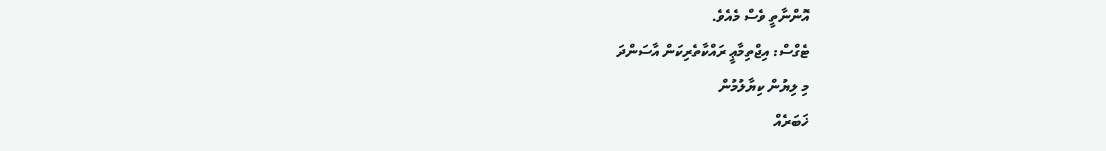އޮންނާތީ ވެސް މެއެވެ.
ޓެގްސް: އިޖްތިމާޢީ ރައްކާތެރިކަން އާސަންދަ
މި ލިޔުން ކިޔާލުމުން
ޚަބަރެއް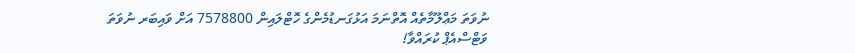ނުވަތަ މަޢްލޫމާތެއް އޮތްނަމަ އަޅުގަނޑުމެންގެ ހޮޓްލައިން 7578800 އަށް ވައިބަރ ނުވަތަ ވަޓްސްއެޕް ކުރައްވާ!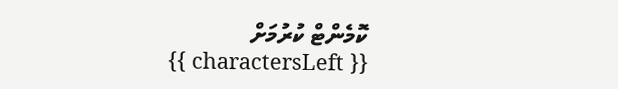ކޮމެންޓް ކުރުމަށް
{{ charactersLeft }}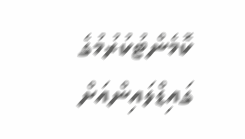ކޮމެންޓުކުރުމުގެ ގައިޑްލައިންއަށް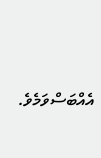އެއްބަސްވަމެވެ.